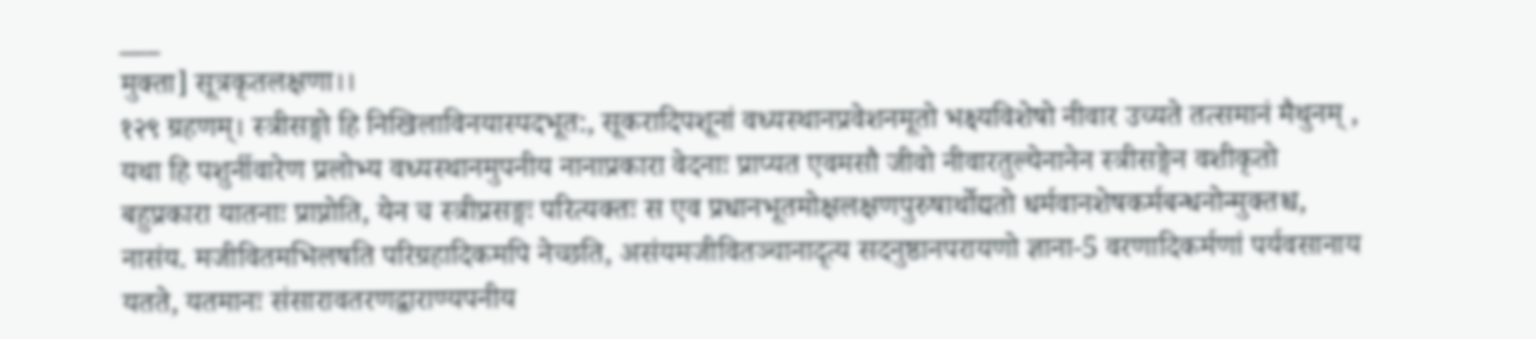___
मुक्ता] सूत्रकृतलक्षणा।।
१२९ ग्रहणम्। स्त्रीसङ्गो हि निखिलाविनयास्पदभूत:, सूकरादिपशूनां वध्यस्थानप्रवेशनमूतो भक्ष्यविशेषो नीवार उच्यते तत्समानं मैथुनम् , यथा हि पशुर्नीवारेण प्रलोभ्य वध्यस्थानमुपनीय नानाप्रकारा वेदनाः प्राप्यत एवमसौ जीवो नीवारतुल्येनानेन स्त्रीसङ्गेन वशीकृतो बहुप्रकारा यातनाः प्राप्नोति, येन च स्त्रीप्रसङ्गः परित्यक्तः स एव प्रधानभूतमोक्षलक्षणपुरुषार्थोद्यतो धर्मवानशेषकर्मबन्धनोन्मुक्तश्च, नासंय. मजीवितमभिलषति परिग्रहादिकमपि नेच्छति, असंयमजीवितञ्चानादृत्य सदनुष्ठानपरायणो ज्ञाना-5 वरणादिकर्मणां पर्यवसानाय यतते, यतमानः संसारावतरणद्वाराण्यपनीय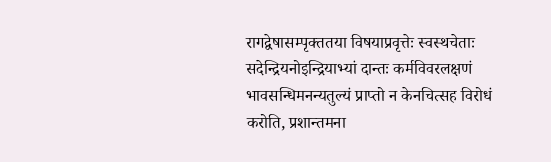रागद्वेषासम्पृक्ततया विषयाप्रवृत्तेः स्वस्थचेताः सदेन्द्रियनोइन्द्रियाभ्यां दान्तः कर्मविवरलक्षणं भावसन्धिमनन्यतुल्यं प्राप्तो न केनचित्सह विरोधं करोति, प्रशान्तमना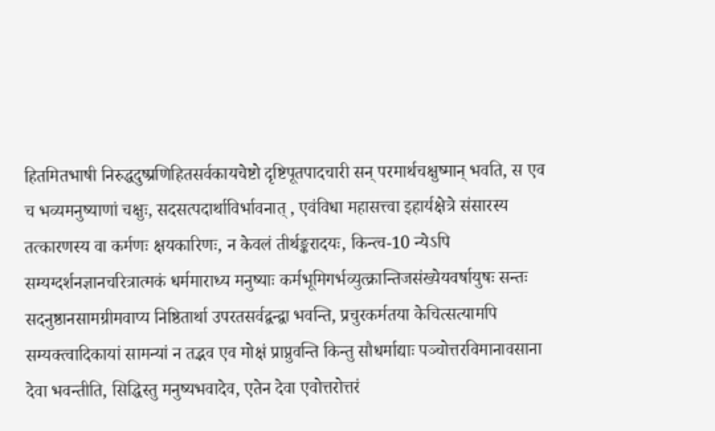हितमितभाषी निरुद्धदुष्प्रणिहितसर्वकायचेष्टो दृष्टिपूतपादचारी सन् परमार्थचक्षुष्मान् भवति, स एव च भव्यमनुष्याणां चक्षुः, सदसत्पदार्थाविर्भावनात् , एवंविधा महासत्त्वा इहार्यक्षेत्रे संसारस्य तत्कारणस्य वा कर्मणः क्षयकारिणः, न केवलं तीर्थङ्करादयः, किन्त्व-10 न्येऽपि सम्यग्दर्शनज्ञानचरित्रात्मकं धर्ममाराध्य मनुष्याः कर्मभूमिगर्भव्युत्क्रान्तिजसंख्येयवर्षायुषः सन्तः सदनुष्ठानसामग्रीमवाप्य निष्ठितार्था उपरतसर्वद्वन्द्वा भवन्ति, प्रचुरकर्मतया केचित्सत्यामपि सम्यक्त्वादिकायां सामन्यां न तद्भव एव मोक्षं प्राप्नुवन्ति किन्तु सौधर्माद्याः पञ्चोत्तरविमानावसाना देवा भवन्तीति, सिद्धिस्तु मनुष्यभवादेव, एतेन देवा एवोत्तरोत्तरं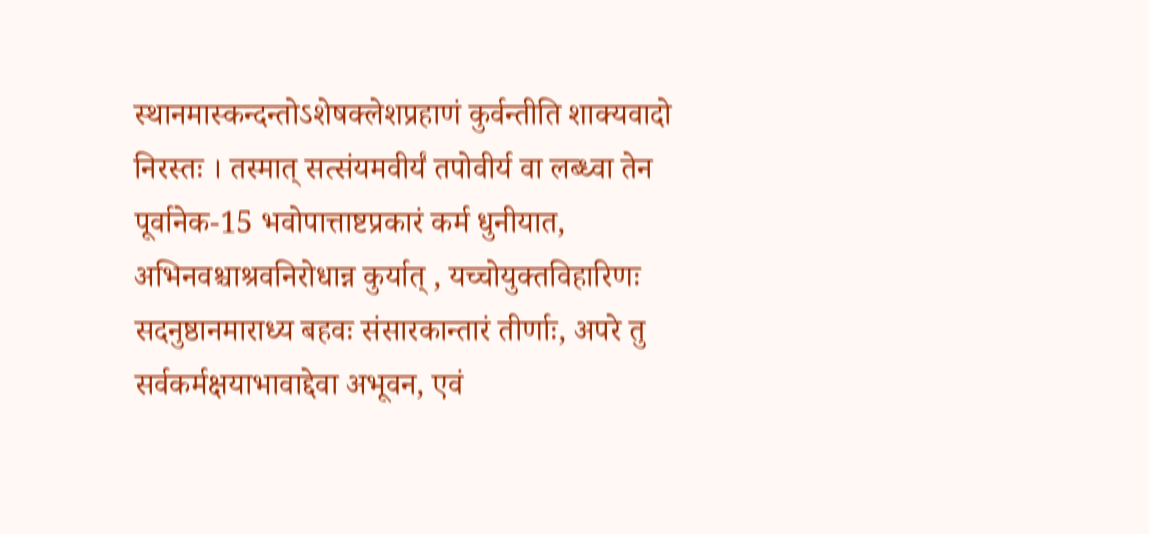स्थानमास्कन्दन्तोऽशेषक्लेशप्रहाणं कुर्वन्तीति शाक्यवादो निरस्तः । तस्मात् सत्संयमवीर्यं तपोवीर्य वा लब्ध्वा तेन पूर्वानेक-15 भवोपात्ताष्टप्रकारं कर्म धुनीयात, अभिनवश्चाश्रवनिरोधान्न कुर्यात् , यच्चोयुक्तविहारिणः सदनुष्ठानमाराध्य बहवः संसारकान्तारं तीर्णाः, अपरे तु सर्वकर्मक्षयाभावाद्देवा अभूवन, एवं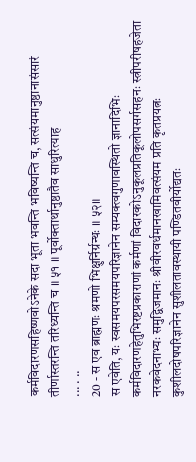कर्मविदारणसहिष्णवोऽनेके सदा भूता भवन्ति भविष्यन्ति च, सत्संयमानुष्ठानासंसारं तीर्णास्तरन्ति तरिध्यन्ति च ॥ ५१ ॥ पूर्वोक्तार्थानुष्ठातैव साधुरित्याह
... . ..
20 - स एव ब्राह्मणः श्रमणो भिक्षुर्निर्ग्रन्थः ॥ ५२॥
स एवेति, यः स्वसमयपरसमयपरिज्ञानेन सम्यक्त्वगुणावस्थितो ज्ञानादिभिः कर्मविदारणहेतुभिरष्टप्रकाराणां कर्मणां विदारकोऽनुकूलप्रतिकूलोपसर्गसहनः स्त्रीपरीषहजेता नरकवेदनाभ्यः समुद्विजमानः श्रीवीरवर्धमानखामिवत्संयम प्रति कृतप्रयत्नः कुशीलदोषपरिज्ञानेन सुशीलतावस्थायी पण्डितवीर्योद्यतः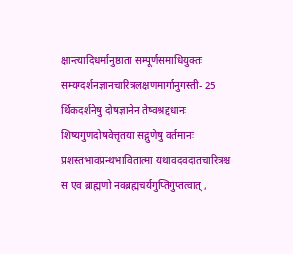क्षान्त्यादिधर्मानुष्ठाता सम्पूर्णसमाधियुक्तः सम्यग्दर्शनज्ञानचारित्रलक्षणमार्गानुगस्ती- 25 र्थिकदर्शनेषु दोषज्ञानेन तेष्वश्रद्दधानः शिष्यगुणदोषवेत्तृतया सद्गुणेषु वर्तमानः प्रशस्तभावप्रन्थभावितात्मा यथावदवदातचारित्रश्च स एव ब्राह्मणो नवब्रह्मचर्यगुप्तिगुप्तत्वात् ,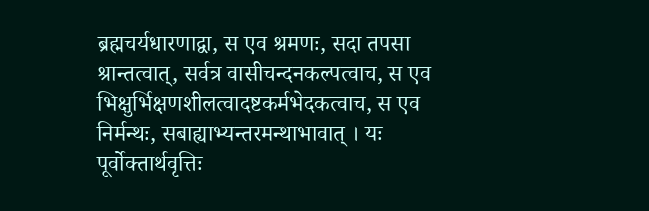ब्रह्मचर्यधारणाद्वा, स एव श्रमणः, सदा तपसा श्रान्तत्वात्, सर्वत्र वासीचन्दनकल्पत्वाच, स एव भिक्षुर्भिक्षणशीलत्वादष्टकर्मभेदकत्वाच, स एव निर्मन्थः, सबाह्याभ्यन्तरमन्थाभावात् । यः पूर्वोक्तार्थवृत्तिः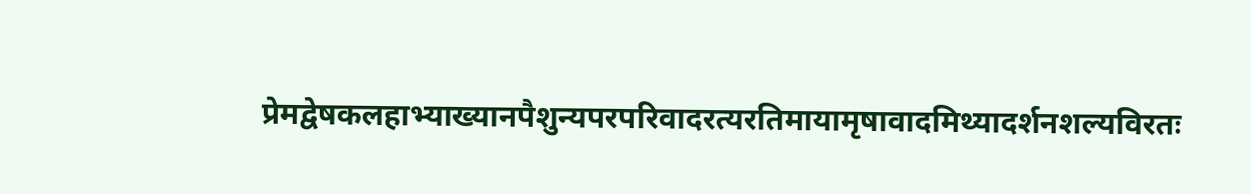प्रेमद्वेषकलहाभ्याख्यानपैशुन्यपरपरिवादरत्यरतिमायामृषावादमिथ्यादर्शनशल्यविरतः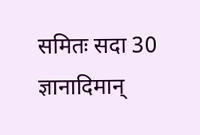समितः सदा 30 ज्ञानादिमान्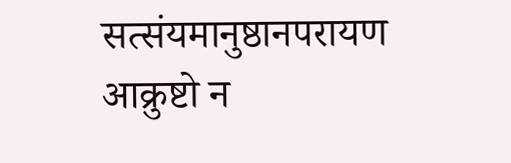सत्संयमानुष्ठानपरायण आक्रुष्टो न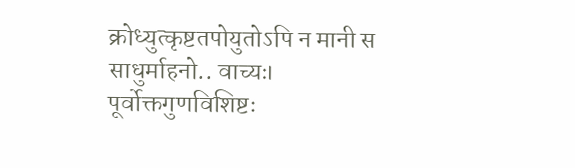क्रोध्युत्कृष्टतपोयुतोऽपि न मानी स साधुर्माहनो.. वाच्यः। पूर्वोक्तगुणविशिष्टः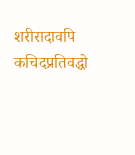शरीरादावपि कचिदप्रतिवद्धो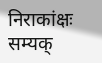निराकांक्षः सम्यक्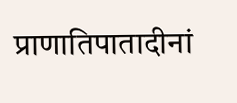प्राणातिपातादीनां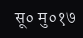सू० मु०१७